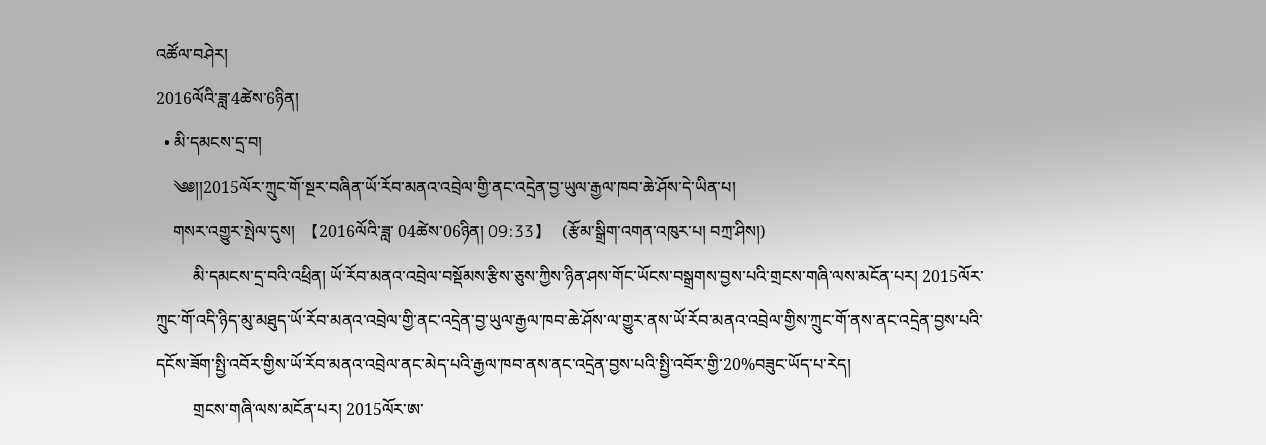འཚོལ་བཤེར།
2016ལོའི་ཟླ་4ཚེས་6ཉིན།
  • མི་དམངས་དྲ་བ།
    ༄༅།།2015ལོར་ཀྲུང་གོ་སྔར་བཞིན་ཡོ་རོབ་མནའ་འབྲེལ་གྱི་ནང་འདྲེན་བྱ་ཡུལ་རྒྱལ་ཁབ་ཆེ་ཤོས་དེ་ཡིན་པ།
    གསར་འགྱུར་སྤེལ་དུས།  【2016ལོའི་ཟླ་ 04ཚེས་06ཉིན། 09:33】   (རྩོམ་སྒྲིག་འགན་འཁུར་པ། བཀྲ་ཤིས།)
         མི་དམངས་དྲ་བའི་འཕྲིན། ཡོ་རོབ་མནའ་འབྲེལ་བསྡོམས་རྩིས་ཅུས་ཀྱིས་ཉིན་ཤས་གོང་ཡོངས་བསྒྲགས་བྱས་པའི་གྲངས་གཞི་ལས་མངོན་པར། 2015ལོར་ཀྲུང་གོ་འདི་ཉིད་མུ་མཐུད་ཡོ་རོབ་མནའ་འབྲེལ་གྱི་ནང་འདྲེན་བྱ་ཡུལ་རྒྱལ་ཁབ་ཆེ་ཤོས་ལ་གྱུར་ནས་ཡོ་རོབ་མནའ་འབྲེལ་གྱིས་ཀྲུང་གོ་ནས་ནང་འདྲེན་བྱས་པའི་དངོས་ཟོག་སྤྱི་འབོར་གྱིས་ཡོ་རོབ་མནའ་འབྲེལ་ནང་མེད་པའི་རྒྱལ་ཁབ་ནས་ནང་འདྲེན་བྱས་པའི་སྤྱི་འབོར་གྱི་20%བཟུང་ཡོད་པ་རེད།
         གྲངས་གཞི་ལས་མངོན་པར། 2015ལོར་ཨ་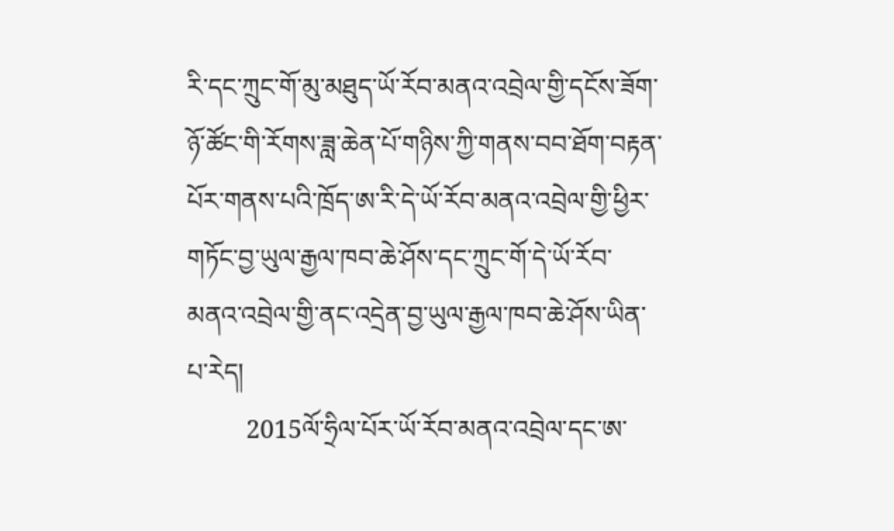རི་དང་ཀྲུང་གོ་མུ་མཐུད་ཡོ་རོབ་མནའ་འབྲེལ་གྱི་དངོས་ཟོག་ཉོ་ཚོང་གི་རོགས་ཟླ་ཆེན་པོ་གཉིས་ཀྱི་གནས་བབ་ཐོག་བརྟན་པོར་གནས་པའི་ཁྲོད་ཨ་རི་དེ་ཡོ་རོབ་མནའ་འབྲེལ་གྱི་ཕྱིར་གཏོང་བྱ་ཡུལ་རྒྱལ་ཁབ་ཆེ་ཤོས་དང་ཀྲུང་གོ་དེ་ཡོ་རོབ་མནའ་འབྲེལ་གྱི་ནང་འདྲེན་བྱ་ཡུལ་རྒྱལ་ཁབ་ཆེ་ཤོས་ཡིན་པ་རེད།
         2015ལོ་ཧྲིལ་པོར་ཡོ་རོབ་མནའ་འབྲེལ་དང་ཨ་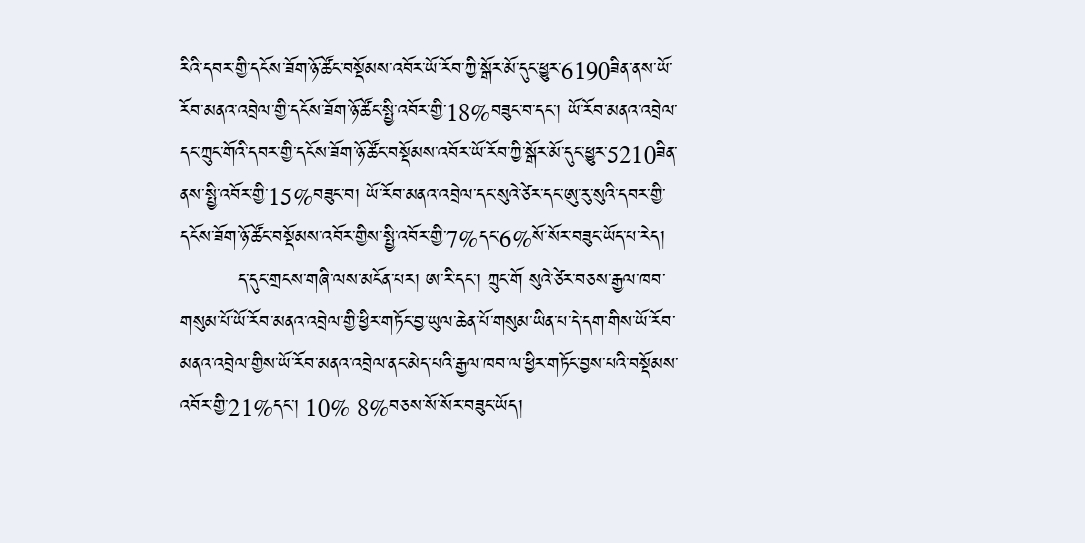རིའི་དབར་གྱི་དངོས་ཟོག་ཉོ་ཚོང་བསྡོམས་འབོར་ཡོ་རོབ་ཀྱི་སྒོར་མོ་དུང་ཕྱུར་6190ཟིན་ནས་ཡོ་རོབ་མནའ་འབྲེལ་གྱི་དངོས་ཟོག་ཉོ་ཚོང་སྤྱི་འབོར་གྱི་18%བཟུང་བ་དང་། ཡོ་རོབ་མནའ་འབྲེལ་དང་ཀྲུང་གོའི་དབར་གྱི་དངོས་ཟོག་ཉོ་ཚོང་བསྡོམས་འབོར་ཡོ་རོབ་ཀྱི་སྒོར་མོ་དུང་ཕྱུར་5210ཟིན་ནས་སྤྱི་འབོར་གྱི་15%བཟུང་བ། ཡོ་རོབ་མནའ་འབྲེལ་དང་སུའེ་ཙེར་དང་ཨུ་རུ་སུའི་དབར་གྱི་དངོས་ཟོག་ཉོ་ཚོང་བསྡོམས་འབོར་གྱིས་སྤྱི་འབོར་གྱི་7%དང་6%སོ་སོར་བཟུང་ཡོད་པ་རེད།
         ད་དུང་གྲངས་གཞི་ལས་མངོན་པར། ཨ་རི་དང་། ཀྲུང་གོ སུའེ་ཙེར་བཅས་རྒྱལ་ཁབ་གསུམ་པོ་ཡོ་རོབ་མནའ་འབྲེལ་གྱི་ཕྱིར་གཏོང་བྱ་ཡུལ་ཆེན་པོ་གསུམ་ཡིན་པ་དེ་དག་གིས་ཡོ་རོབ་མནའ་འབྲེལ་གྱིས་ཡོ་རོབ་མནའ་འབྲེལ་ནང་མེད་པའི་རྒྱལ་ཁབ་ལ་ཕྱིར་གཏོང་བྱས་པའི་བསྡོམས་འབོར་གྱི་21%དང་། 10% 8%བཅས་སོ་སོར་བཟུང་ཡོད།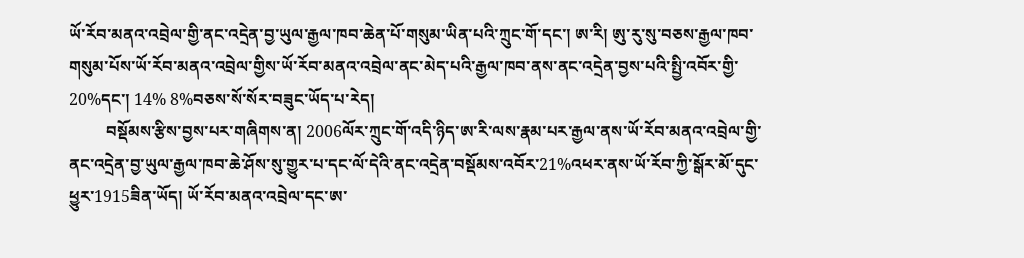ཡོ་རོབ་མནའ་འབྲེལ་གྱི་ནང་འདྲེན་བྱ་ཡུལ་རྒྱལ་ཁབ་ཆེན་པོ་གསུམ་ཡིན་པའི་ཀྲུང་གོ་དང་། ཨ་རི། ཨུ་རུ་སུ་བཅས་རྒྱལ་ཁབ་གསུམ་པོས་ཡོ་རོབ་མནའ་འབྲེལ་གྱིས་ཡོ་རོབ་མནའ་འབྲེལ་ནང་མེད་པའི་རྒྱལ་ཁབ་ནས་ནང་འདྲེན་བྱས་པའི་སྤྱི་འབོར་གྱི་20%དང་། 14% 8%བཅས་སོ་སོར་བཟུང་ཡོད་པ་རེད།
         བསྡོམས་རྩིས་བྱས་པར་གཞིགས་ན། 2006ལོར་ཀྲུང་གོ་འདི་ཉིད་ཨ་རི་ལས་རྣམ་པར་རྒྱལ་ནས་ཡོ་རོབ་མནའ་འབྲེལ་གྱི་ནང་འདྲེན་བྱ་ཡུལ་རྒྱལ་ཁབ་ཆེ་ཤོས་སུ་གྱུར་པ་དང་ལོ་དེའི་ནང་འདྲེན་བསྡོམས་འབོར་21%འཕར་ནས་ཡོ་རོབ་ཀྱི་སྒོར་མོ་དུང་ཕྱུར་1915ཟིན་ཡོད། ཡོ་རོབ་མནའ་འབྲེལ་དང་ཨ་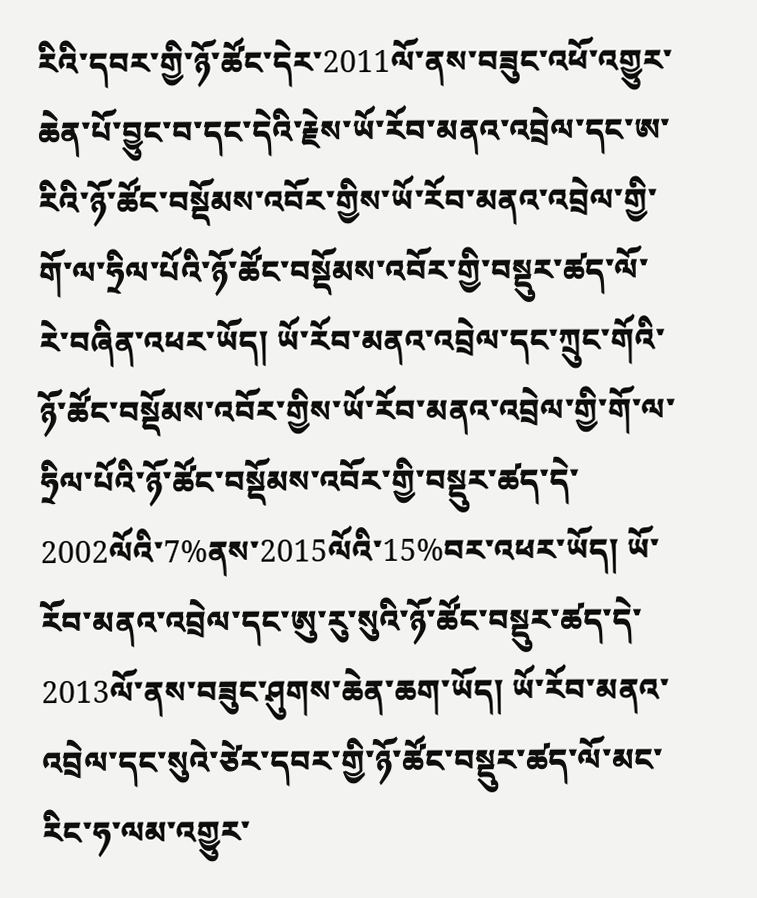རིའི་དབར་གྱི་ཉོ་ཚོང་དེར་2011ལོ་ནས་བཟུང་འཕོ་འགྱུར་ཆེན་པོ་བྱུང་བ་དང་དེའི་རྗེས་ཡོ་རོབ་མནའ་འབྲེལ་དང་ཨ་རིའི་ཉོ་ཚོང་བསྡོམས་འབོར་གྱིས་ཡོ་རོབ་མནའ་འབྲེལ་གྱི་གོ་ལ་ཧྲིལ་པོའི་ཉོ་ཚོང་བསྡོམས་འབོར་གྱི་བསྡུར་ཚད་ལོ་རེ་བཞིན་འཕར་ཡོད། ཡོ་རོབ་མནའ་འབྲེལ་དང་ཀྲུང་གོའི་ཉོ་ཚོང་བསྡོམས་འབོར་གྱིས་ཡོ་རོབ་མནའ་འབྲེལ་གྱི་གོ་ལ་ཧྲིལ་པོའི་ཉོ་ཚོང་བསྡོམས་འབོར་གྱི་བསྡུར་ཚད་དེ་2002ལོའི་7%ནས་2015ལོའི་15%བར་འཕར་ཡོད། ཡོ་རོབ་མནའ་འབྲེལ་དང་ཨུ་རུ་སུའི་ཉོ་ཚོང་བསྡུར་ཚད་དེ་2013ལོ་ནས་བཟུང་ཤུགས་ཆེན་ཆག་ཡོད། ཡོ་རོབ་མནའ་འབྲེལ་དང་སུའེ་ཙེར་དབར་གྱི་ཉོ་ཚོང་བསྡུར་ཚད་ལོ་མང་རིང་ཧ་ལམ་འགྱུར་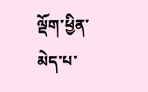ལྡོག་ཕྱིན་མེད་པ་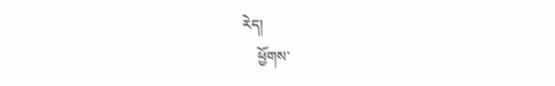རེད།
    ཕྱོགས་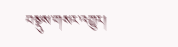བསྡུས་གསར་འགྱུར།